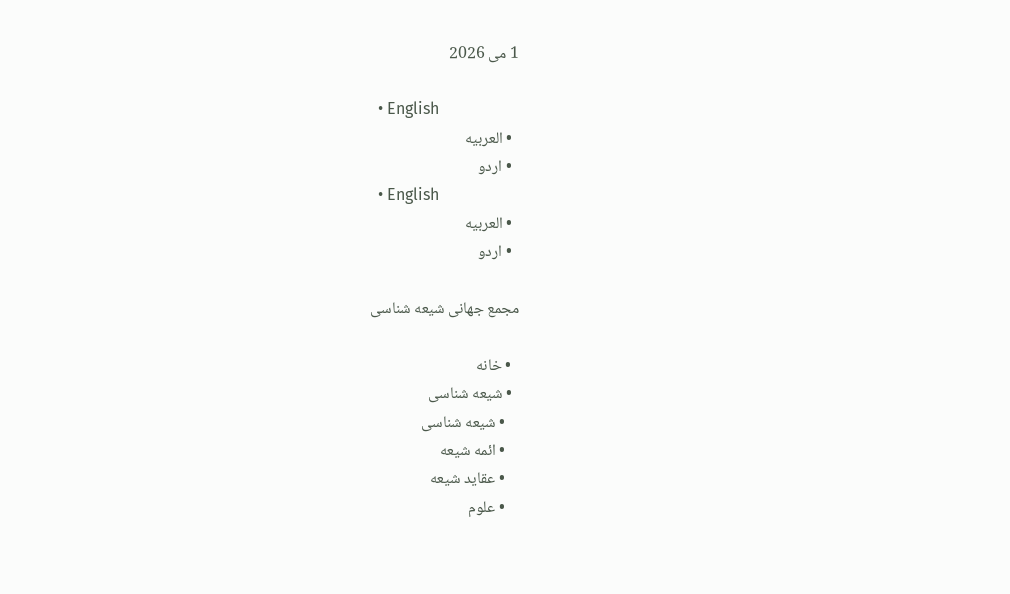1 می 2026

  • English
  • العربیه
  • اردو
  • English
  • العربیه
  • اردو

مجمع جهانی شیعه شناسی

  • خانه
  • شیعه شناسی
    • شیعه شناسی
    • ائمه شیعه
    • عقاید شیعه
    • علوم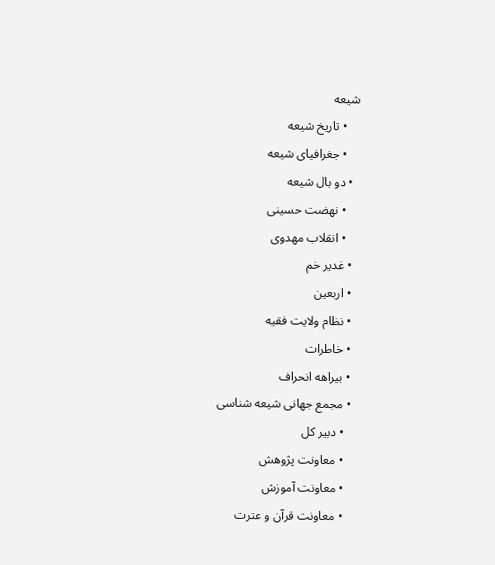شیعه
    • تاریخ شیعه
    • جغرافیای شیعه
  • دو بال شیعه
    • نهضت حسینی
    • انقلاب مهدوی
  • غدیر خم
  • اربعین
  • نظام ولایت فقیه
  • خاطرات
  • بیراهه انحراف
  • مجمع جهانی شیعه شناسی
    • دبیر کل
    • معاونت پژوهش
    • معاونت آموزش
    • معاونت قرآن و عترت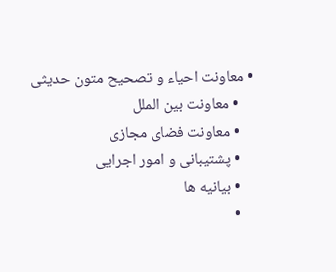• معاونت احیاء و تصحیح متون حدیثی
    • معاونت بین الملل
    • معاونت فضای مجازی
    • پشتیبانی و امور اجرایی
    • بیانیه ها
    •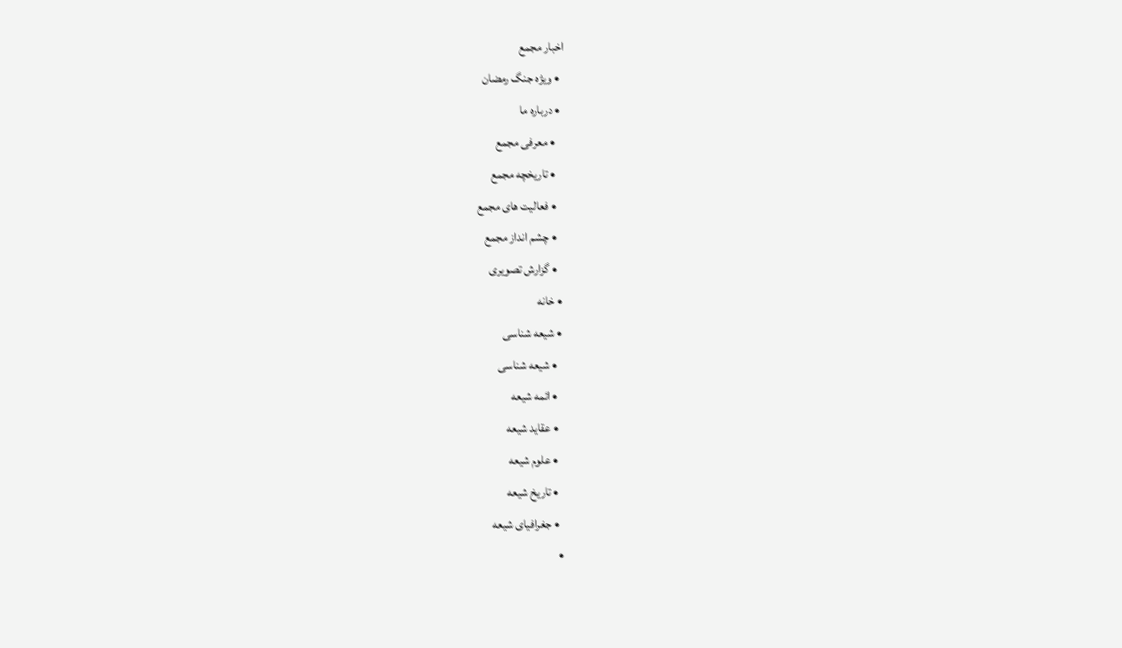اخبار مجمع
  • ویژه جنگ رمضان
  • درباره ما
    • معرفی مجمع
    • تاریخچه مجمع
    • فعالیت های مجمع
    • چشم انداز مجمع
    • گزارش تصویری
  • خانه
  • شیعه شناسی
    • شیعه شناسی
    • ائمه شیعه
    • عقاید شیعه
    • علوم شیعه
    • تاریخ شیعه
    • جغرافیای شیعه
  •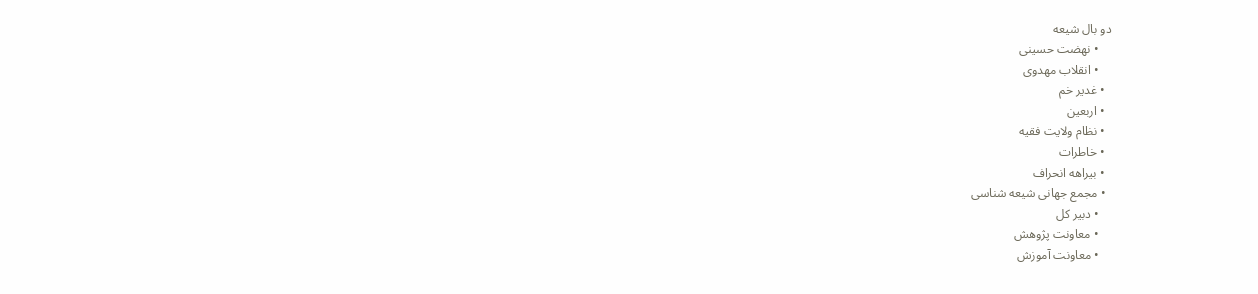دو بال شیعه
    • نهضت حسینی
    • انقلاب مهدوی
  • غدیر خم
  • اربعین
  • نظام ولایت فقیه
  • خاطرات
  • بیراهه انحراف
  • مجمع جهانی شیعه شناسی
    • دبیر کل
    • معاونت پژوهش
    • معاونت آموزش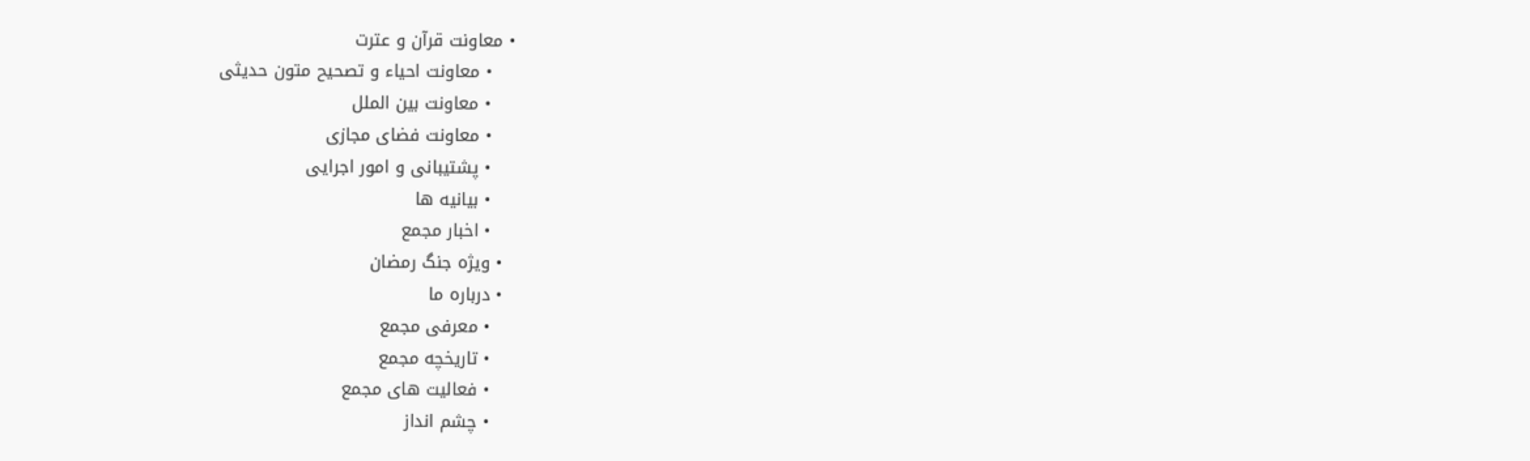• معاونت قرآن و عترت
    • معاونت احیاء و تصحیح متون حدیثی
    • معاونت بین الملل
    • معاونت فضای مجازی
    • پشتیبانی و امور اجرایی
    • بیانیه ها
    • اخبار مجمع
  • ویژه جنگ رمضان
  • درباره ما
    • معرفی مجمع
    • تاریخچه مجمع
    • فعالیت های مجمع
    • چشم انداز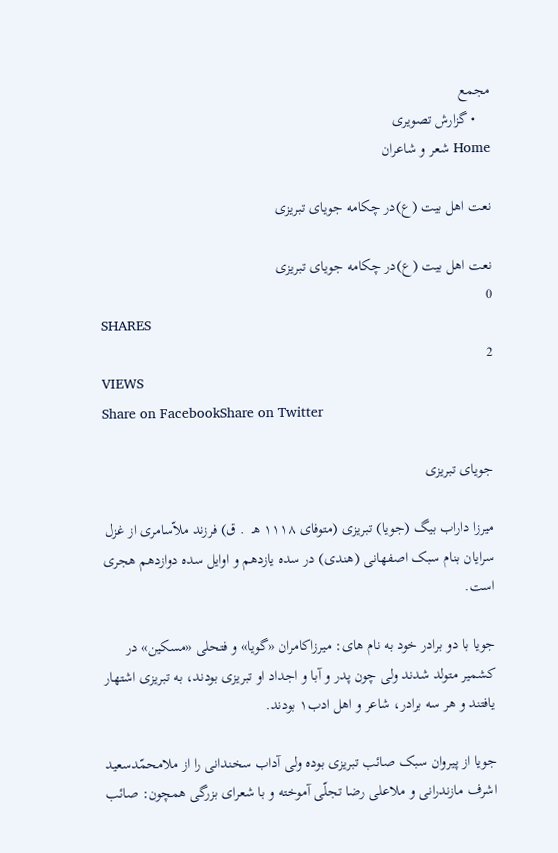مجمع
    • گزارش تصویری
Home شعر و شاعران

نعت اهل بیت (ع)در چکامه جویای تبریزی

نعت اهل بیت (ع)در چکامه جویای تبریزی
0
SHARES
2
VIEWS
Share on FacebookShare on Twitter

جویاى تبریزى

میرزا داراب بیگ (جویا) تبریزى (متوفاى ۱۱۱۸ هـ  . ق) فرزند ملاّسامرى از غزل سرایان بنام سبک اصفهانى (هندى) در سده یازدهم و اوایل سده دوازدهم هجرى است.

جویا با دو برادر خود به نام هاى: میرزاکامران «گویا» و فتحلى «مسکین» در کشمیر متولد شدند ولى چون پدر و آبا و اجداد او تبریزى بودند، به تبریزى اشتهار یافتند و هر سه برادر، شاعر و اهل ادب۱ بودند.

جویا از پیروان سبک صائب تبریزى بوده ولى آداب سخندانى را از ملامحمّدسعید اشرف مازندرانى و ملاعلى رضا تجلّى آموخته و با شعراى بزرگى همچون: صائب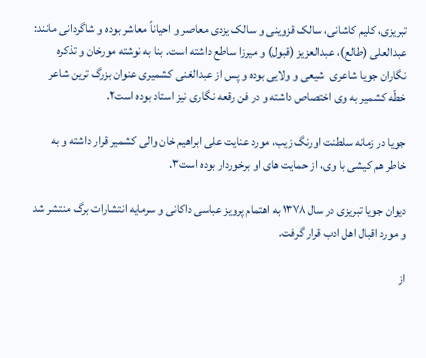تبریزى، کلیم کاشانى، سالک قزوینى و سالک یزدى معاصر و احیاناً معاشر بوده و شاگردانى مانند: عبدالعلى (طالع)، عبدالعزیز (قبول) و میرزا ساطع داشته است. بنا به نوشته مورخان و تذکره نگاران جویا شاعرى  شیعى و ولایى بوده و پس از عبدالغنى کشمیرى عنوان بزرگ ترین شاعر خطّه کشمیر به وى اختصاص داشته و در فن رقعه نگارى نیز استاد بوده است۲.

جویا در زمانه سلطنت اورنگ زیب، مورد عنایت على ابراهیم خان والى کشمیر قرار داشته و به خاطر هم کیشى با وى، از حمایت هاى او برخوردار بوده است۳.

دیوان جویا تبریزى در سال ۱۳۷۸ به اهتمام پرویز عباسى داکانى و سرمایه انتشارات برگ منتشر شد و مورد اقبال اهل ادب قرار گرفت.

از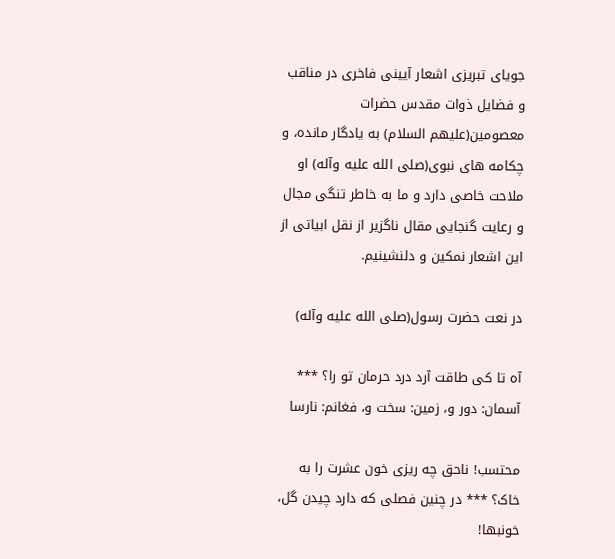جویاى تبریزى اشعار آیینى فاخرى در مناقب و فضایل ذوات مقدس حضرات معصومین(علیهم السلام) به یادگار مانده، و چکامه هاى نبوى(صلى الله علیه وآله) او ملاحت خاصى دارد و ما به خاطر تنگى مجال و رعایت گنجایى مقال ناگزیر از نقل ابیاتى از این اشعار نمکین و دلنشینیم.

در نعت حضرت رسول(صلى الله علیه وآله)

آه تا کى طاقت آرد درد حرمان تو را؟ *** آسمان: دور و، زمین: سخت و، فغانم: نارسا

محتسب! ناحق چه ریزى خون عشرت را به خاک؟ *** در چنین فصلى که دارد چیدن گل، خونبها!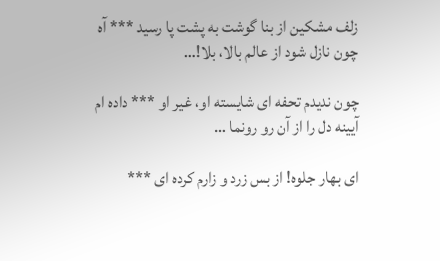زلف مشکین از بنا گوشت به پشت پا رسید *** آه چون نازل شود از عالم بالا، بلا!…

چون ندیدم تحفه اى شایسته او، غیر او *** داده ام آیینه دل را از آن رو رونما …

اى بهار جلوه! از بس زرد و زارم کرده اى ***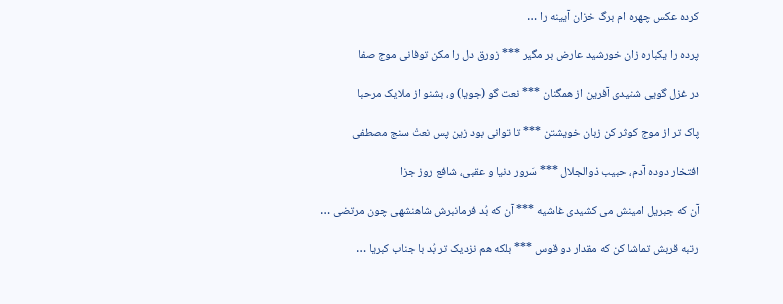کرده عکس چهره ام برگ خزان آیینه را …

پرده را یکباره زان خورشید عارض بر مگیر *** زورق دل را مکن توفانى موج صفا

در غزل گویى شنیدى آفرین از همگنان *** نعت گو (جویا) و، بشنو از ملایک مرحبا

پاک تر از موج کوثر کن زبان خویشتن *** تا توانى بود زین پس نعتْ سنج مصطفى

افتخار دوده آدم، حبیب ذوالجلال *** سَرور دنیا و عقبى، شافع روز جزا

آن که جبریل امینش مى کشیدى غاشیه *** آن که بُد فرمانبرش شاهنشهى چون مرتضى …

رتبه قربش تماشا کن که مقدار دو قوس *** بلکه هم نزدیک تر بُد با جناب کبریا …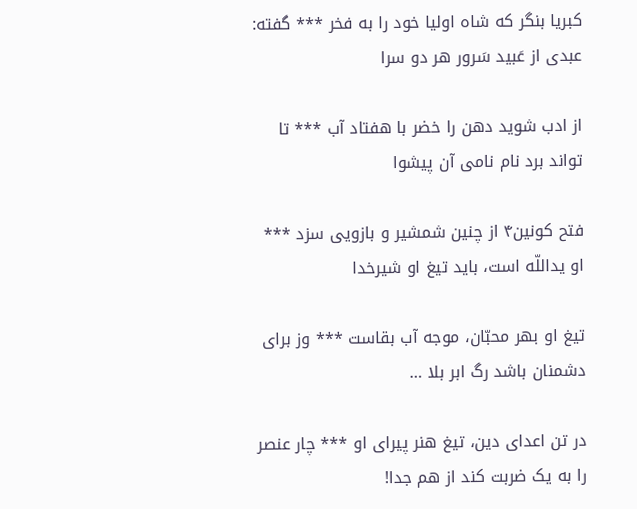کبریا بنگر که شاه اولیا خود را به فخر *** گفته: عبدى از عَبید سَرور هر دو سرا

از ادب شوید دهن را خضر با هفتاد آب *** تا تواند برد نام نامى آن پیشوا

فتح کونین۴ از چنین شمشیر و بازویى سزد *** او یداللّه است، باید تیغ او شیرخدا

تیغ او بهر محبّان، موجه آب بقاست *** وز براى دشمنان باشد رگ ابر بلا …

در تن اعداى دین، تیغ هنر پیراى او *** چار عنصر را به یک ضربت کند از هم جدا!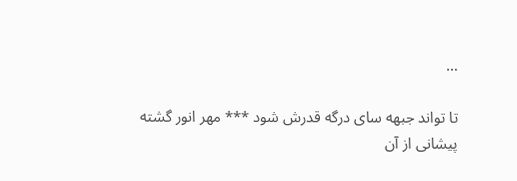…

تا تواند جبهه ساى درگه قدرش شود *** مهر انور گشته پیشانى از آن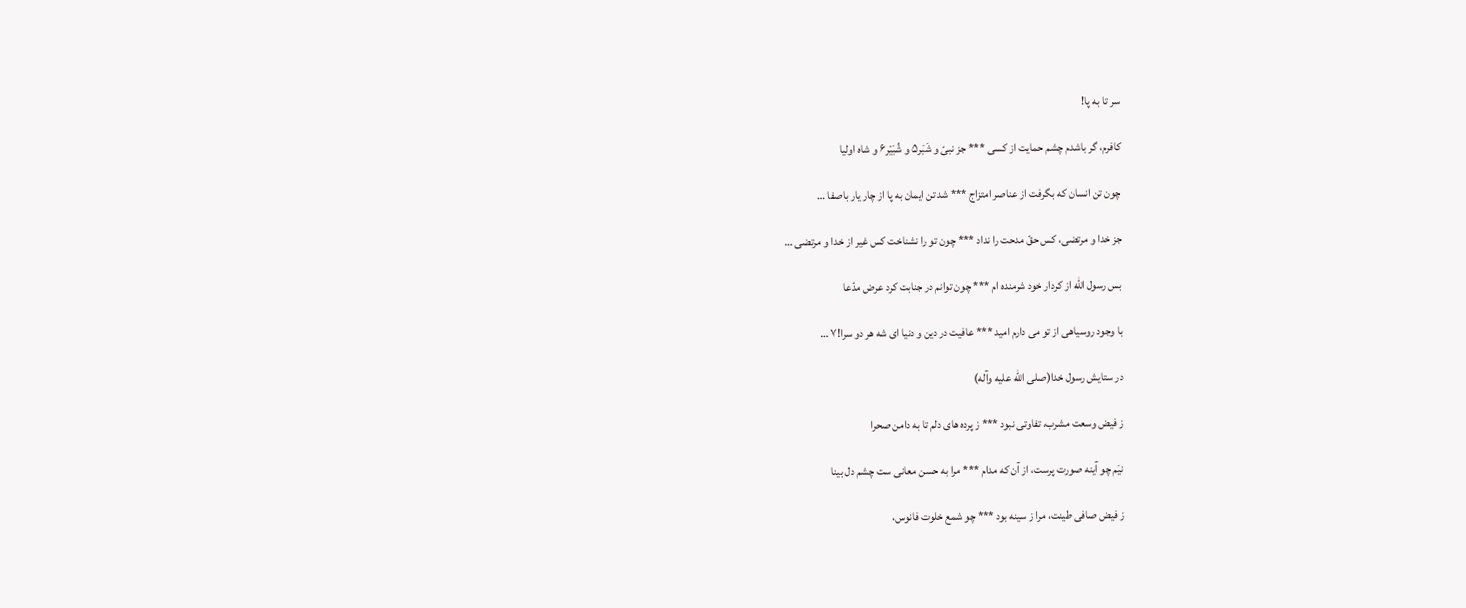سر تا به پا!

کافرم، گر باشدم چشم حمایت از کسى *** جز نبىّ و شَبَر۵ و شُبَیْر۶ و شاه اولیا

چون تن انسان که بگرفت از عناصر امتزاج *** شد تن ایمان به پا از چار یار باصفا …

جز خدا و مرتضى، کس حقّ مدحت را نداد *** چون تو را نشناخت کس غیر از خدا و مرتضى …

بس رسول اللّه از کردار خود شرمنده ام *** چون توانم در جنابت کرد عرض مدّعا

با وجود روسیاهى از تو مى دارم امید *** عافیت در دین و دنیا اى شه هر دو سرا!۷ …

در ستایش رسول خدا(صلى الله علیه وآله)

ز فیض وسعت مشرب، تفاوتى نبود *** ز پرده هاى دلم تا به دامن صحرا

نیَم چو آینه صورت پرست، از آن که مدام *** مرا به حسن معانى ست چشم دل بینا

ز فیض صافى طینت، مرا ز سینه بود *** چو شمع خلوت فانوس،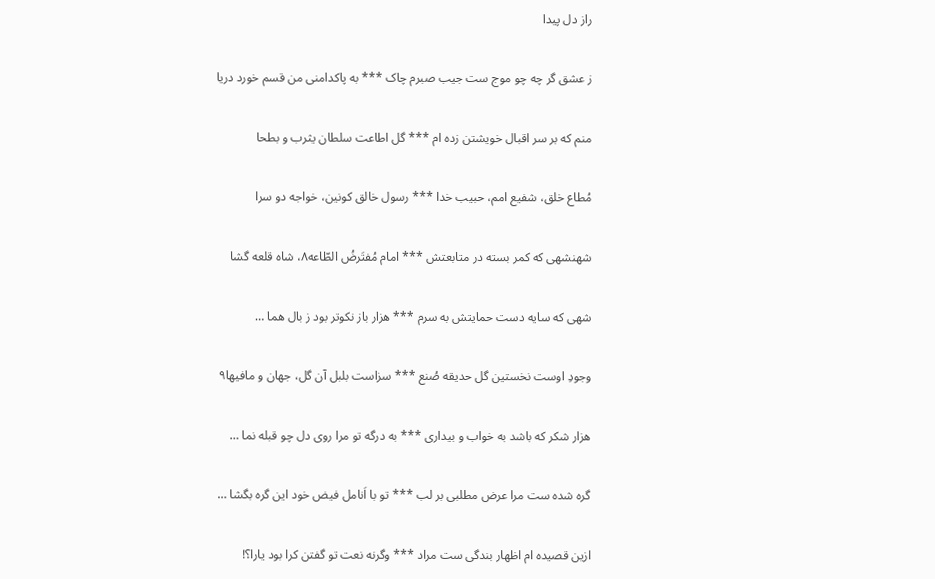راز دل پیدا

ز عشق گر چه چو موج ست جیب صبرم چاک *** به پاکدامنى من قسم خورد دریا

منم که بر سر اقبال خویشتن زده ام *** گل اطاعت سلطان یثرب و بطحا

مُطاع خلق، شفیع امم، حبیب خدا *** رسول خالق کونین، خواجه دو سرا

شهنشهى که کمر بسته در متابعتش *** امام مُفتَرضُ الطّاعه۸، شاه قلعه گشا

شهى که سایه دست حمایتش به سرم *** هزار باز نکوتر بود ز بال هما …

وجودِ اوست نخستین گل حدیقه صُنع *** سزاست بلبل آن گل، جهان و مافیها۹

هزار شکر که باشد به خواب و بیدارى *** به درگه تو مرا روى دل چو قبله نما …

گره شده ست مرا عرض مطلبى بر لب *** تو با اَنامل فیض خود این گره بگشا …

ازین قصیده ام اظهار بندگى ست مراد *** وگرنه نعت تو گفتن کرا بود یارا؟!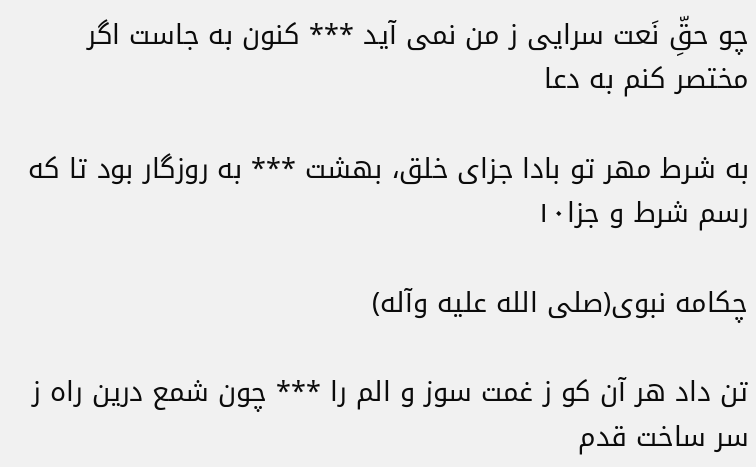چو حقِّ نَعت سرایى ز من نمى آید *** کنون به جاست اگر مختصر کنم به دعا

به شرط مهر تو بادا جزاى خلق، بهشت *** به روزگار بود تا که رسم شرط و جزا۱۰

چکامه نبوى(صلى الله علیه وآله)

تن داد هر آن کو ز غمت سوز و الم را *** چون شمع درین راه ز سر ساخت قدم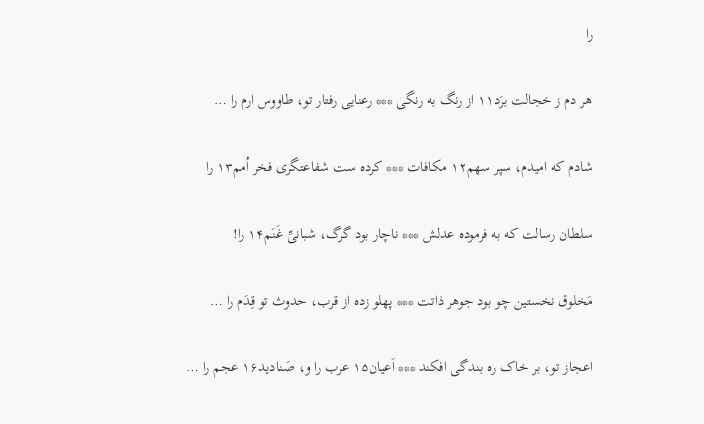را

هر دم ز خجالت برَد۱۱ از رنگ به رنگى *** رعنایى رفتار تو، طاووس ارم را …

شادم که امیدم، سپر سهم۱۲ مکافات *** کرده ست شفاعتگرى فخر اُمم۱۳ را

سلطان رسالت که به فرموده عدلش *** ناچار بود گرگ، شبانىِّ غَنَم۱۴ را!

مَخلوق نخستین چو بود جوهر ذاتت *** پهلو زده از قرب، حدوث تو قِدَم را …

اعجاز تو، بر خاک ره بندگى افکند *** اَعیان۱۵ عرب را و، صَنادید۱۶ عجم را …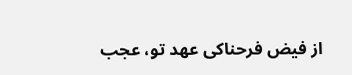از فیض فرحناکى عهد تو، عجب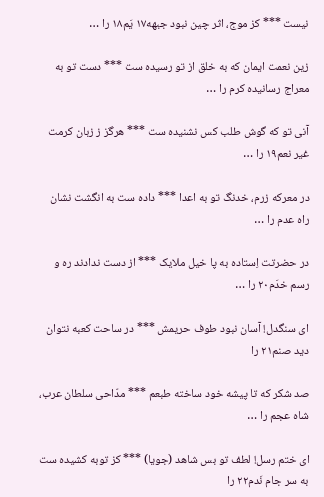نیست *** کز موج، اثر چین نبود جبهه۱۷ یَم۱۸ را …

زین نعمت ایمان که به خلق از تو رسیده ست *** دست تو به معراج رسانیده کرم را …

آنى تو که گوش طلب کس نشنیده ست *** هرگز ز زبان کرمت غیر نعم۱۹ را …

در معرکه زرم، خدنگ تو به اعدا *** داده ست به انگشت نشان راه عدم را …

در حضرتت اِستاده به پا خیل ملایک *** از دست ندادند ره و رسم خدَم۲۰ را …

اى سنگدل! آسان نبود طوف حریمش *** در ساحت کعبه نتوان دید صنم۲۱ را

صد شکر که تا پیشه خود ساخته طبعم *** مدّاحى سلطان عرب، شاه عجم را …

اى ختم رسل! لطف تو بس شاهد (جویا) *** کز توبه کشیده ست به سر جام نَدم۲۲ را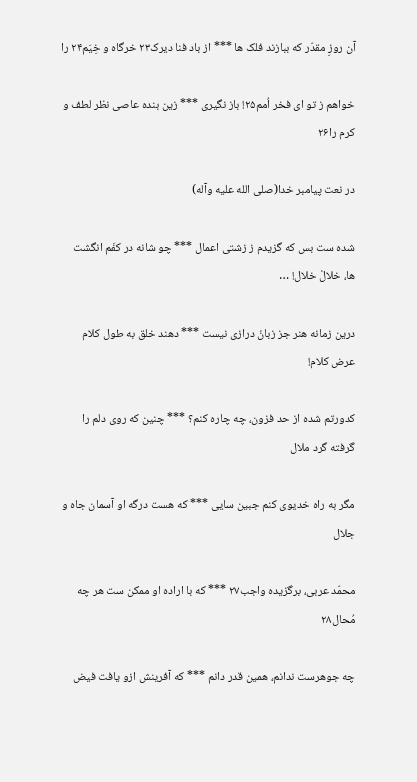آن روزِ مقدّر که ببازند فلک ها *** از باد فنا دیرک۲۳ خرگاه و خِیَم۲۴ را

خواهم ز تو اى فخر اُمم۲۵! باز نگیرى *** زین بنده عاصى نظر لطف و کرم را۲۶

در نعت پیامبر خدا(صلى الله علیه وآله)

شده ست بس که گزیدم ز زشتى اعمال *** چو شانه در کفَم انگشت ها، خلالْ خلال! …

درین زمانه هنر جز زبانْ درازى نیست *** دهند خلق به طول کلام عرض کلام!

کدورتم شده از حد فزون، چه چاره کنم؟ *** چنین که روى دلم را گرفته گرد ملال

مگر به راه خدیوى کنم جبین سایى *** که هست درگه او آسمان جاه و جلال

محمّد عربى، برگزیده واجب۲۷ *** که با اراده او ممکن ست هر چه مُحال۲۸

چه جوهرست ندانم، همین قدر دانم *** که آفرینش ازو یافت فیض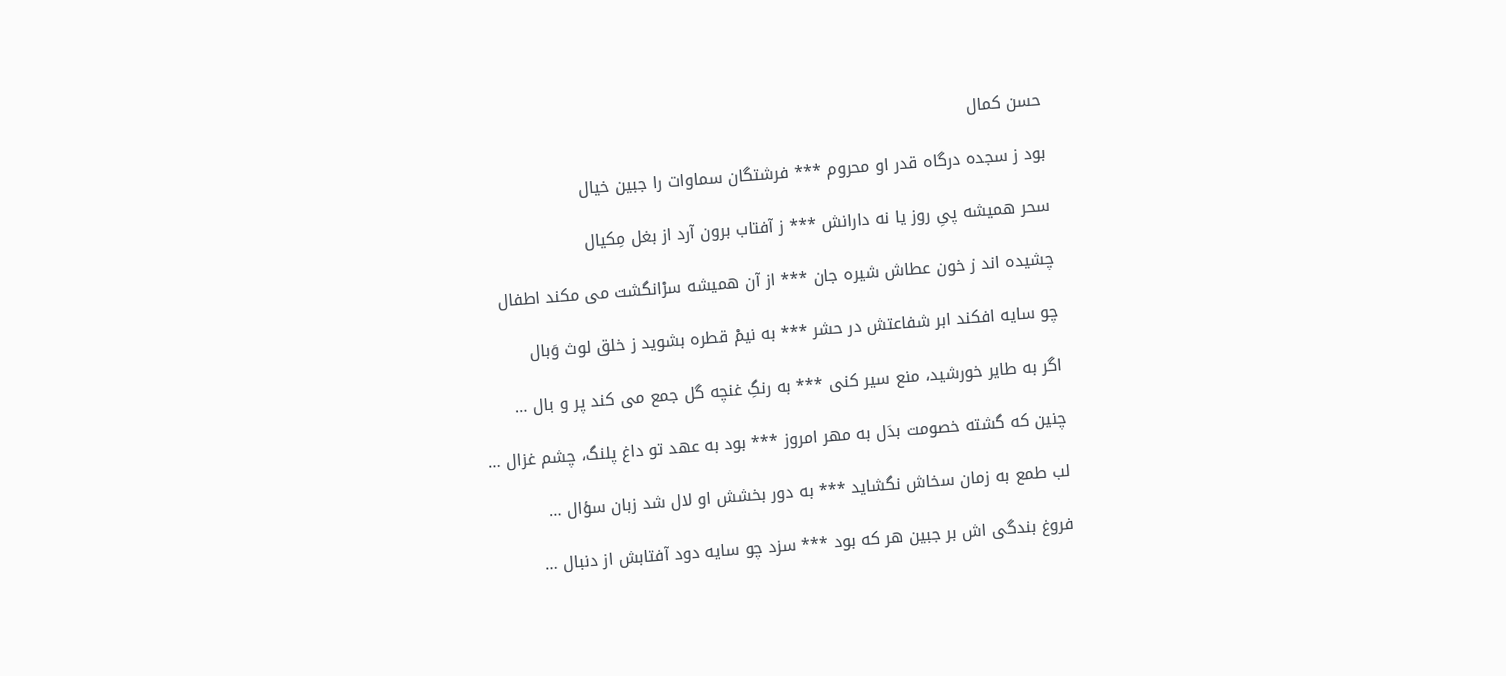حسن کمال

بود ز سجده درگاه قدر او محروم *** فرشتگان سماوات را جبین خیال

سحر همیشه پىِ روز یا نه دارانش *** ز آفتاب برون آرد از بغل مِکیال

چشیده اند ز خون عطاش شیره جان *** از آن همیشه سرْانگشت مى مکند اطفال

چو سایه افکند ابر شفاعتش در حشر *** به نیمْ قطره بشوید ز خلق لوث وَبال

اگر به طایر خورشید، منع سیر کنى *** به رنگِ غنچه گل جمع مى کند پر و بال …

چنین که گشته خصومت بدَل به مهر امروز *** بود به عهد تو داغ پلنگ، چشم غزال …

لب طمع به زمان سخاش نگشاید *** به دور بخشش او لال شد زبان سؤال …

فروغ بندگى اش بر جبین هر که بود *** سزد چو سایه دود آفتابش از دنبال …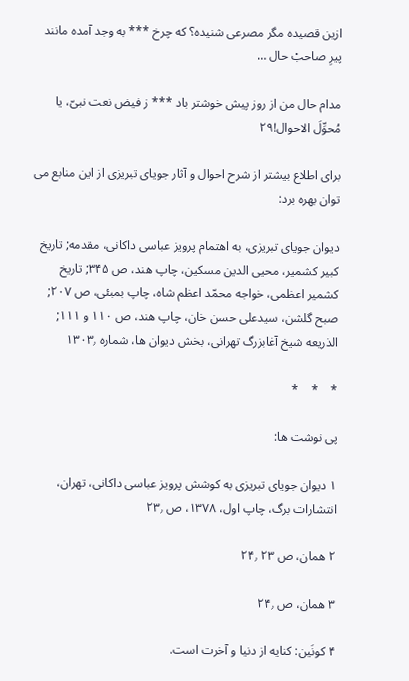ازین قصیده مگر مصرعى شنیده؟ که چرخ *** به وجد آمده مانند پیرِ صاحبْ حال …

مدام حال من از روز پیش خوشتر باد *** ز فیض نعت نبىّ، یا مُحوِّلَ الاحوال!۲۹

براى اطلاع بیشتر از شرح احوال و آثار جویاى تبریزى از این منابع مى توان بهره برد:

دیوان جویاى تبریزى، به اهتمام پرویز عباسى داکانى، مقدمه; تاریخ کبیر کشمیر، محیى الدین مسکین، چاپ هند، ص ۳۴۵; تاریخ کشمیر اعظمى، خواجه محمّد اعظم شاه، چاپ بمبئى، ص ۲۰۷; صبح گلشن، سیدعلى حسن خان، چاپ هند، ص ۱۱۰ و ۱۱۱; الذریعه شیخ آغابزرگ تهرانى، بخش دیوان ها، شماره ۱۳۰۳٫

*    *    *

پی نوشت ها:

۱ دیوان جویاى تبریزى به کوشش پرویز عباسى داکانى، تهران، انتشارات برگ، چاپ اول، ۱۳۷۸، ص ۲۳٫

۲ همان، ص ۲۳ ۲۴٫

۳ همان، ص ۲۴٫

۴ کونَین: کنایه از دنیا و آخرت است.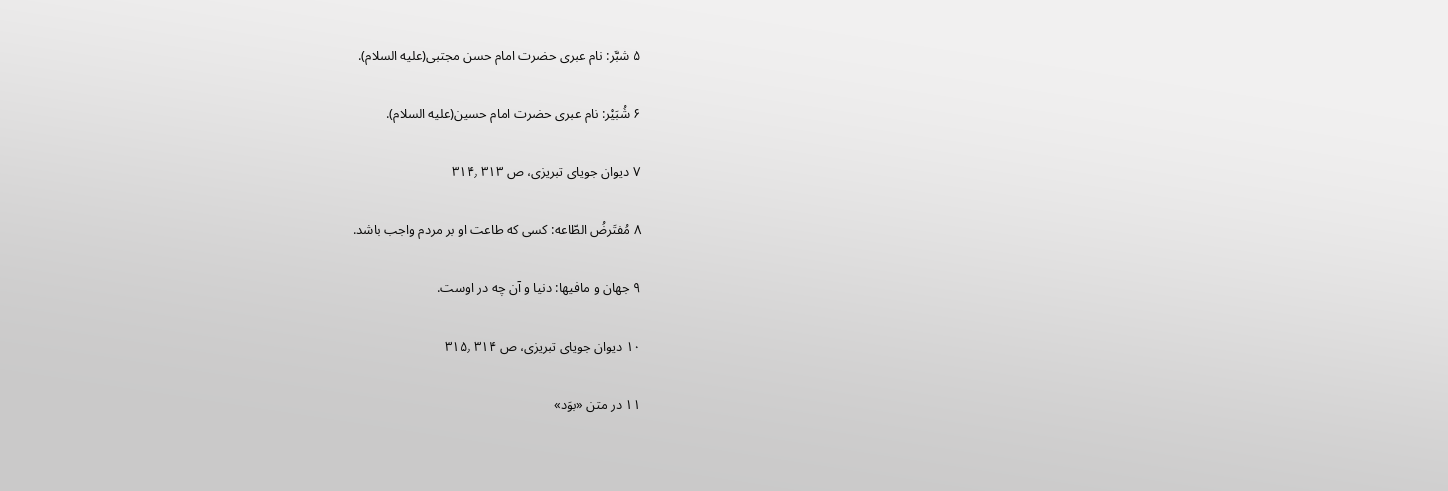۵ شبَّر: نام عبرى حضرت امام حسن مجتبى(علیه السلام).

۶ شُبَیْر: نام عبرى حضرت امام حسین(علیه السلام).

۷ دیوان جویاى تبریزى، ص ۳۱۳ ۳۱۴٫

۸ مُفتَرضُ الطّاعه: کسى که طاعت او بر مردم واجب باشد.

۹ جهان و مافیها: دنیا و آن چه در اوست.

۱۰ دیوان جویاى تبریزى، ص ۳۱۴ ۳۱۵٫

۱۱ در متن «بوَد»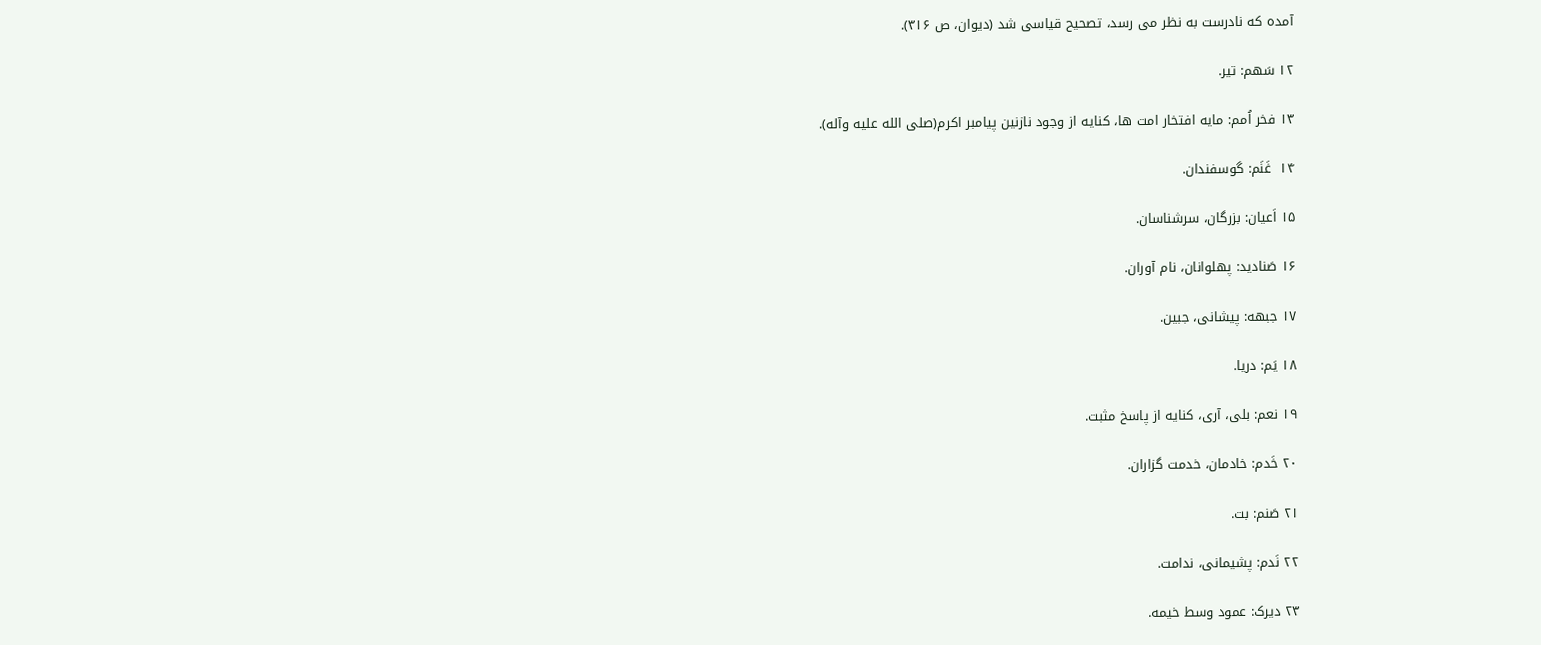آمده که نادرست به نظر مى رسد، تصحیح قیاسى شد (دیوان، ص ۳۱۶).

۱۲ سَهم: تیر.

۱۳ فخر اُمم: مایه افتخار امت ها، کنایه از وجود نازنین پیامبر اکرم(صلى الله علیه وآله).

۱۴  غَنَم: گوسفندان.

۱۵ اَعیان: بزرگان، سرشناسان.

۱۶ صَنادید: پهلوانان، نام آوران.

۱۷ جبهه: پیشانى، جبین.

۱۸ یَم: دریا.

۱۹ نعم: بلى، آرى، کنایه از پاسخ مثبت.

۲۰ خَدم: خادمان، خدمت گزاران.

۲۱ صَنم: بت.

۲۲ نَدم: پشیمانى، ندامت.

۲۳ دیرک: عمود وسط خیمه.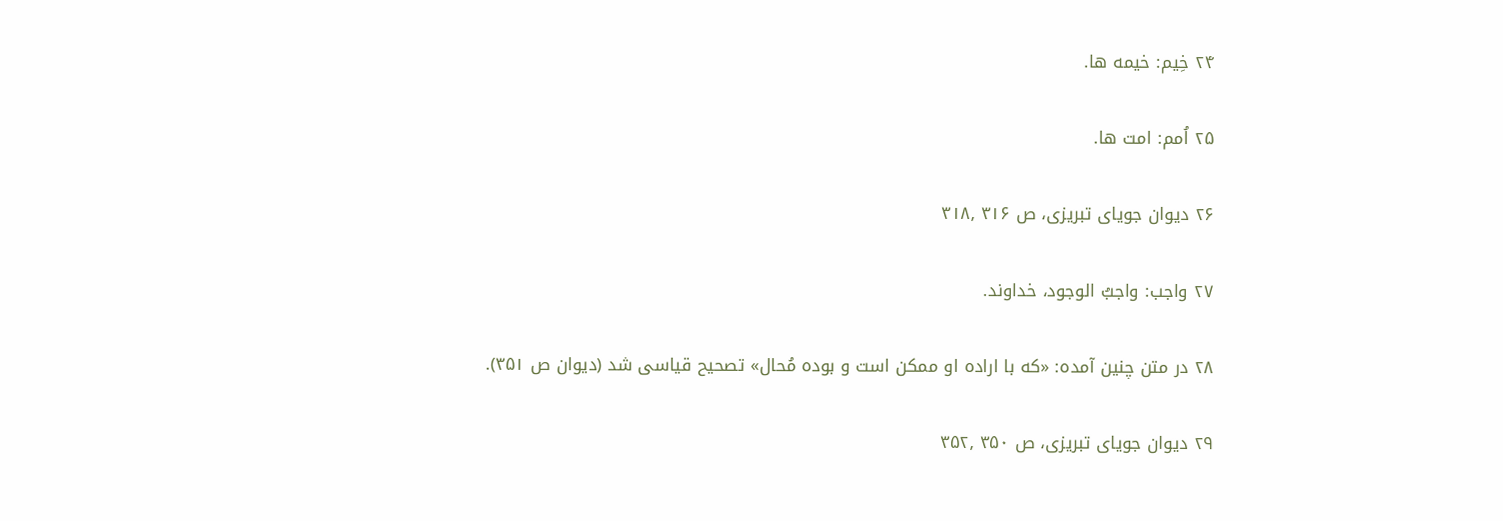۲۴ خِیم: خیمه ها.

۲۵ اُمم: امت ها.

۲۶ دیوان جویاى تبریزى، ص ۳۱۶ ۳۱۸٫

۲۷ واجب: واجبُ الوجود، خداوند.

۲۸ در متن چنین آمده: «که با اراده او ممکن است و بوده مُحال» تصحیح قیاسى شد (دیوان ص ۳۵۱).

۲۹ دیوان جویاى تبریزى، ص ۳۵۰ ۳۵۲٫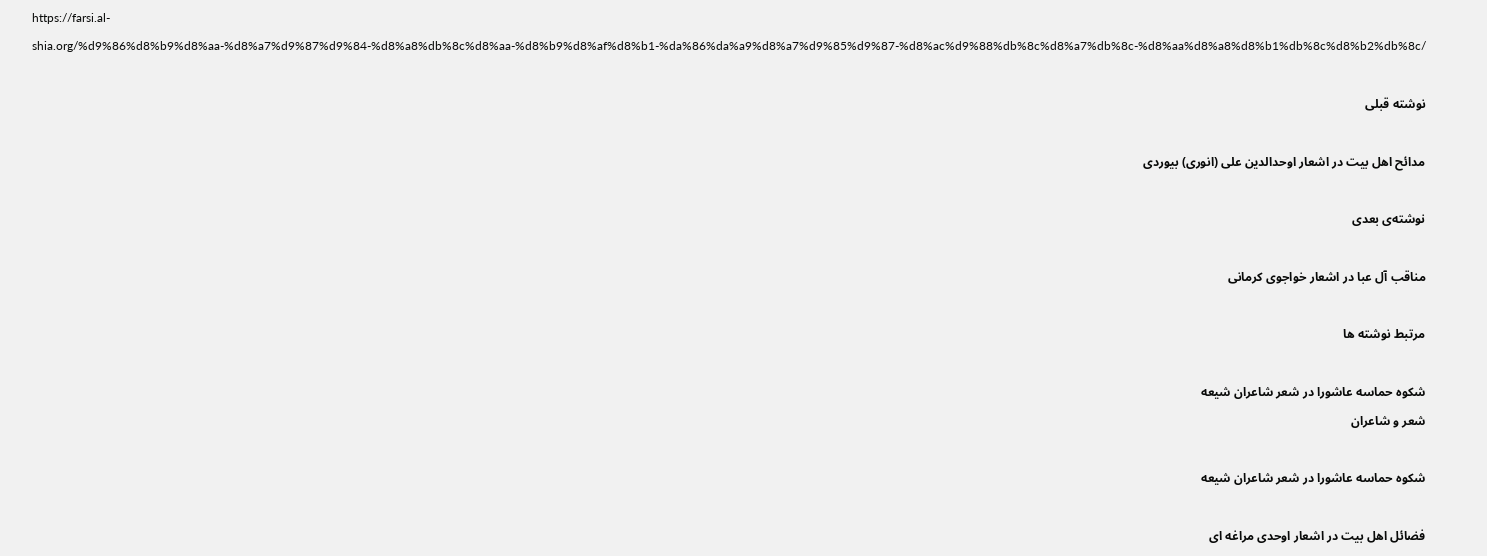https://farsi.al-shia.org/%d9%86%d8%b9%d8%aa-%d8%a7%d9%87%d9%84-%d8%a8%db%8c%d8%aa-%d8%b9%d8%af%d8%b1-%da%86%da%a9%d8%a7%d9%85%d9%87-%d8%ac%d9%88%db%8c%d8%a7%db%8c-%d8%aa%d8%a8%d8%b1%db%8c%d8%b2%db%8c/

نوشته قبلی

مدائح اهل بیت در اشعار اوحدالدین على (انورى) بیوردى

نوشته‌ی بعدی

مناقب آل عبا در اشعار خواجوی کرمانی

مرتبط نوشته ها

شکوه حماسه عاشورا در شعر شاعران شیعه
شعر و شاعران

شکوه حماسه عاشورا در شعر شاعران شیعه

فضائل اهل بیت در اشعار اوحدی مراغه ای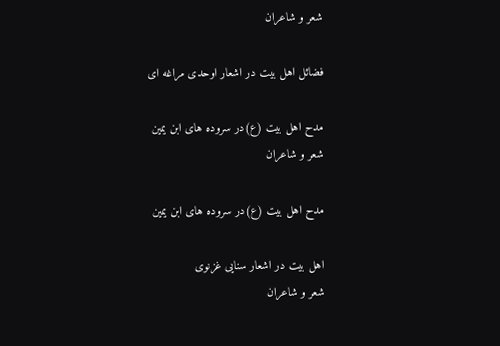شعر و شاعران

فضائل اهل بیت در اشعار اوحدی مراغه ای

مدح اهل بیت (ع)در سروده های ابن یمین
شعر و شاعران

مدح اهل بیت (ع)در سروده های ابن یمین

اهل بیت در اشعار سنايى غزنوى
شعر و شاعران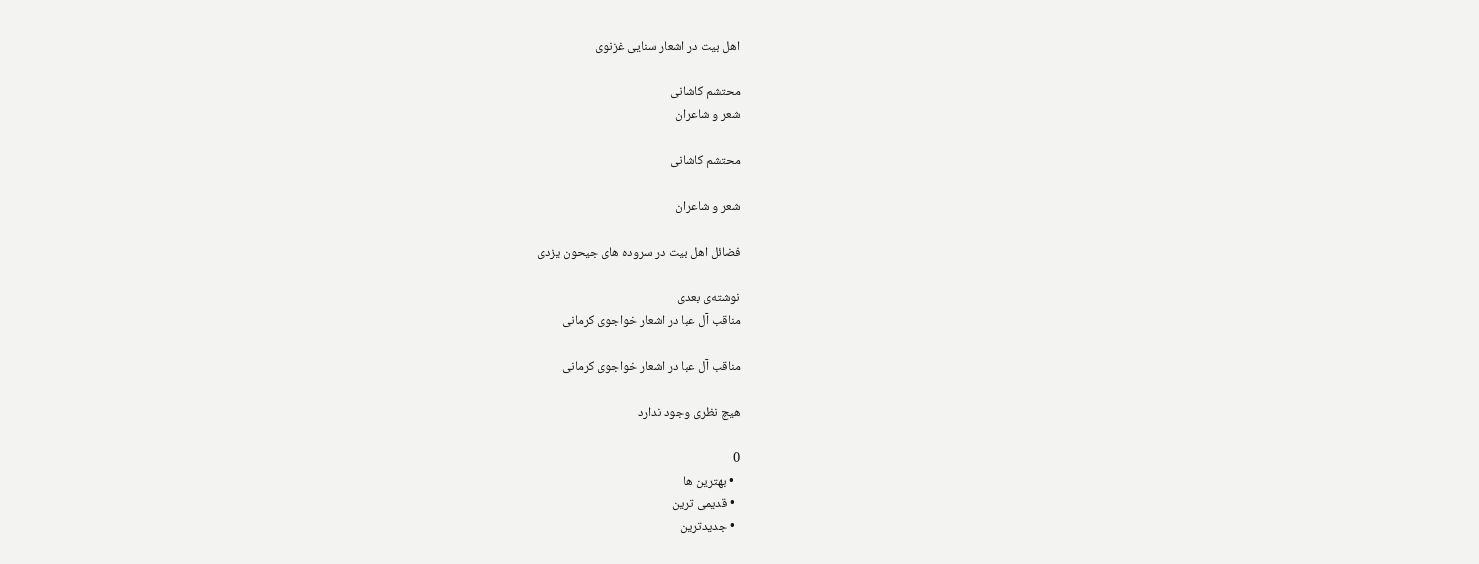اهل بیت در اشعار سنايى غزنوى

محتشم كاشانى
شعر و شاعران

محتشم كاشانى

شعر و شاعران

فضائل اهل بیت در سروده های جیحون یزدی

نوشته‌ی بعدی
مناقب آل عبا در اشعار خواجوی کرمانی

مناقب آل عبا در اشعار خواجوی کرمانی

هیچ نظری وجود ندارد

0
  • بهترین ها
  • قدیمی ترین
  • جدیدترین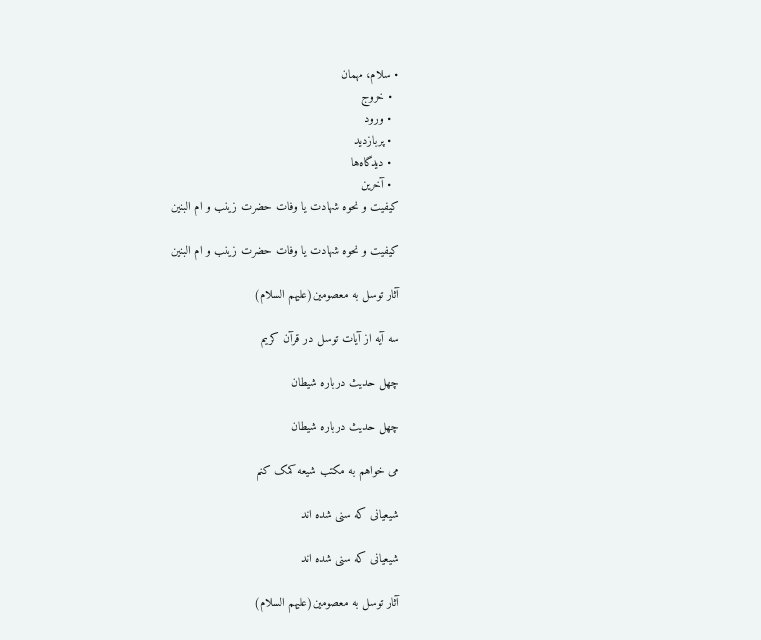• سلام، مهمان
  • خروج
  • ورود
  • پربازدید
  • دیدگاه‌ها
  • آخرین
کیفیت و نحوه شهادت یا وفات حضرت زینب و ام البنین

کیفیت و نحوه شهادت یا وفات حضرت زینب و ام البنین

آثار توسل به معصومین(علیهم السلام)

سه آیه از آیات توسل در قرآن کریم

چهل حدیث درباره شیطان

چهل حدیث درباره شیطان

می خواهم به مکتب شیعه کمک کنم

شیعیانی که سنی شده اند

شیعیانی که سنی شده اند

آثار توسل به معصومین(علیهم السلام)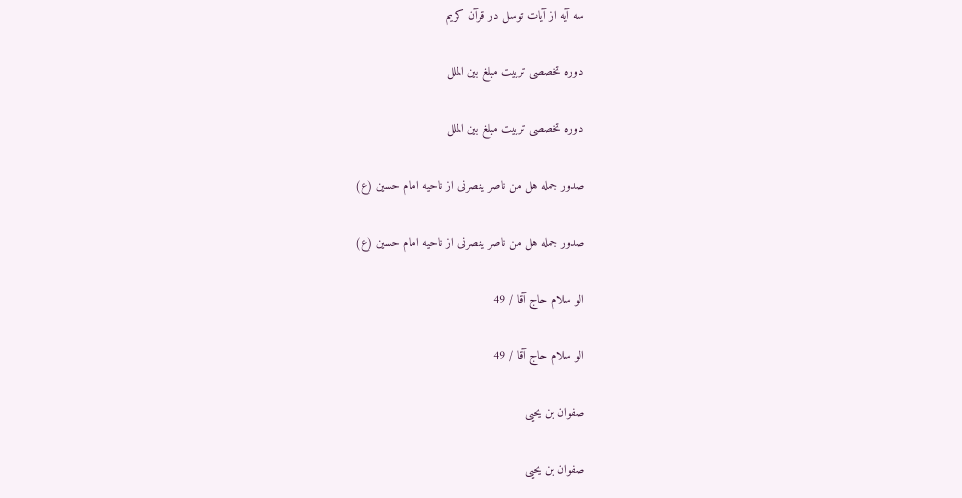سه آیه از آیات توسل در قرآن کریم

دوره تخصصی تربیت مبلغ بین الملل

دوره تخصصی تربیت مبلغ بین الملل

صدور جمله هل من ناصر ینصرنی از ناحیه امام حسین (ع)

صدور جمله هل من ناصر ینصرنی از ناحیه امام حسین (ع)

الو سلام حاج آقا / 49

الو سلام حاج آقا / 49

صفوان بن یحیی

صفوان بن یحیی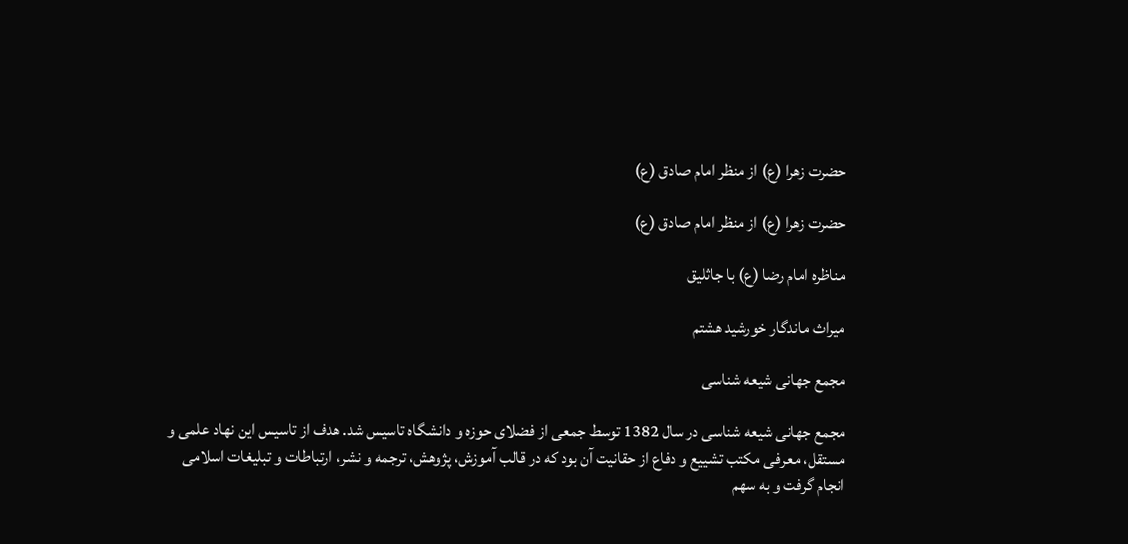حضرت زهرا (ع) از منظر امام صادق (ع)

حضرت زهرا (ع) از منظر امام صادق (ع)

مناظره امام رضا (ع) با جاثليق

میراث ماندگار خورشید هشتم

مجمع جهانی شیعه شناسی

مجمع جهانی شیعه شناسی در سال 1382 توسط جمعی از فضلای حوزه و دانشگاه تاسیس شد. هدف از تاسیس این نهاد علمی و مستقل، معرفی مکتب تشییع و دفاع از حقانیت آن بود که در قالب آموزش، پژوهش، ترجمه و نشر، ارتباطات و تبلیغات اسلامی انجام گرفت و به سهم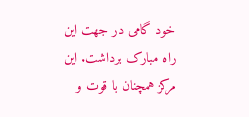خود گامی در جهت این راه مبارک برداشت. این مرکز همچنان با قوت و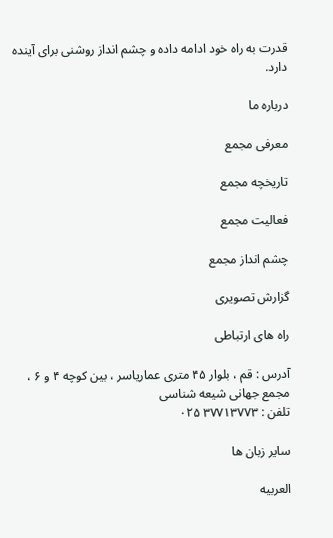قدرت به راه خود ادامه داده و چشم انداز روشنی برای آینده دارد.

درباره ما

معرفی مجمع

تاریخچه مجمع

فعالیت مجمع

چشم انداز مجمع

گزارش تصویری

راه های ارتباطی

آدرس : قم ، بلوار ۴۵ متری عماریاسر ، بین کوچه ۴ و ۶ ، مجمع جهانی شیعه شناسی
تلفن : ۳۷۷۱۳۷۷۳ ۰۲۵

سایر زبان ها

العربیه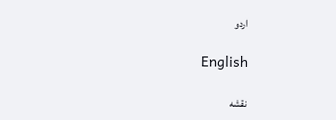اردو

English

نقشه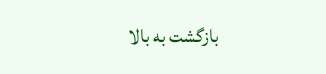بازگشت به بالا